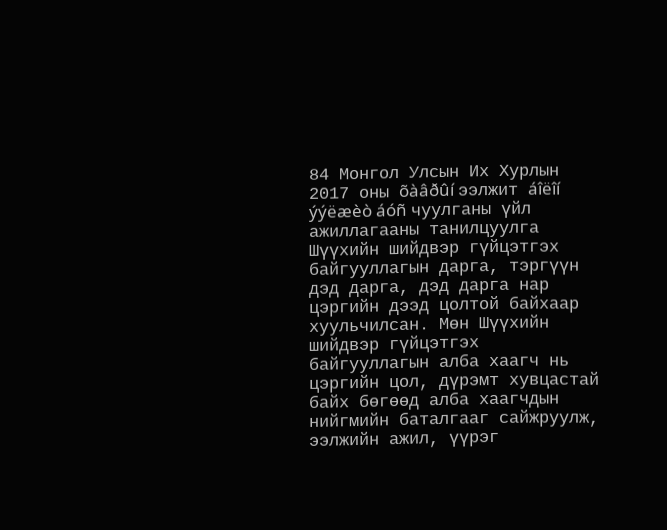84 Монгол Улсын Их Хурлын 2017 оны õàâðûí ээлжит áîëîí ýýëæèò áóñ чуулганы үйл ажиллагааны танилцуулга Шүүхийн шийдвэр гүйцэтгэх байгууллагын дарга, тэргүүн дэд дарга, дэд дарга нар цэргийн дээд цолтой байхаар хуульчилсан. Мөн Шүүхийн шийдвэр гүйцэтгэх байгууллагын алба хаагч нь цэргийн цол, дүрэмт хувцастай байх бөгөөд алба хаагчдын нийгмийн баталгааг сайжруулж, ээлжийн ажил, үүрэг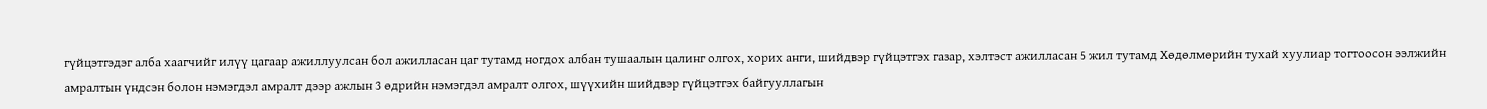гүйцэтгэдэг алба хаагчийг илүү цагаар ажиллуулсан бол ажилласан цаг тутамд ногдох албан тушаалын цалинг олгох, хорих анги, шийдвэр гүйцэтгэх газар, хэлтэст ажилласан 5 жил тутамд Хөдөлмөрийн тухай хуулиар тогтоосон ээлжийн амралтын үндсэн болон нэмэгдэл амралт дээр ажлын 3 өдрийн нэмэгдэл амралт олгох, шүүхийн шийдвэр гүйцэтгэх байгууллагын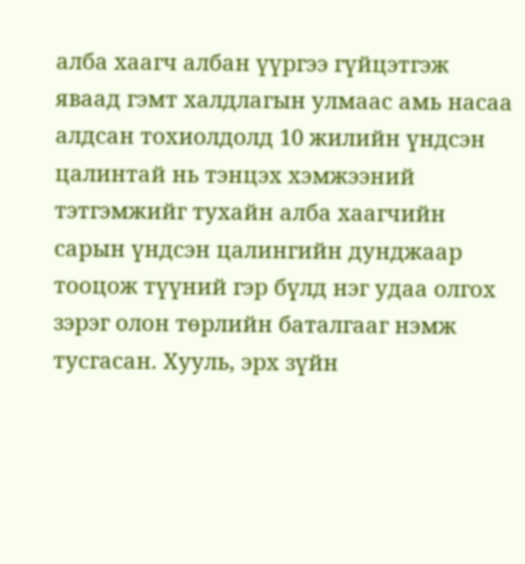алба хаагч албан үүргээ гүйцэтгэж яваад гэмт халдлагын улмаас амь насаа алдсан тохиолдолд 10 жилийн үндсэн цалинтай нь тэнцэх хэмжээний тэтгэмжийг тухайн алба хаагчийн сарын үндсэн цалингийн дунджаар тооцож түүний гэр бүлд нэг удаа олгох зэрэг олон төрлийн баталгааг нэмж тусгасан. Хууль, эрх зүйн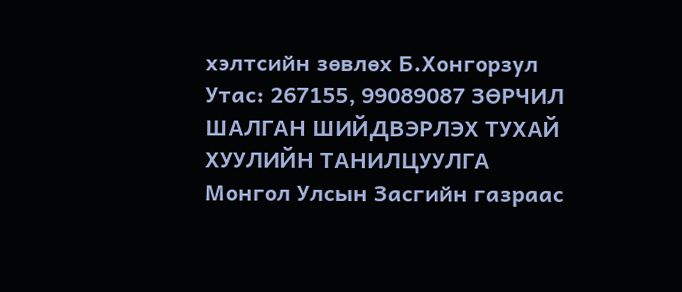хэлтсийн зөвлөх Б.Хонгорзул Утас: 267155, 99089087 ЗӨРЧИЛ ШАЛГАН ШИЙДВЭРЛЭХ ТУХАЙ ХУУЛИЙН ТАНИЛЦУУЛГА Монгол Улсын Засгийн газраас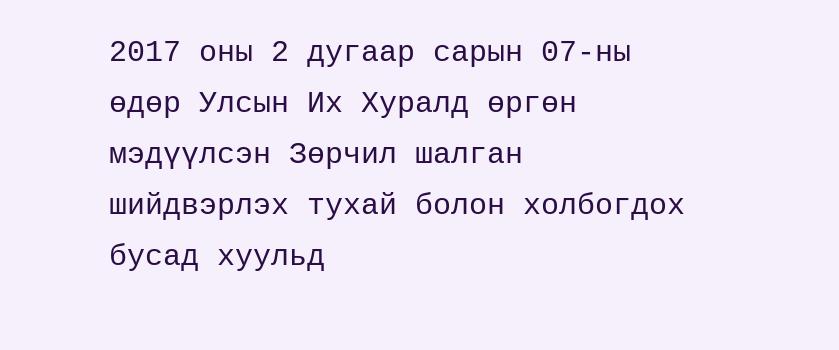2017 оны 2 дугаар сарын 07-ны өдөр Улсын Их Хуралд өргөн мэдүүлсэн Зөрчил шалган шийдвэрлэх тухай болон холбогдох бусад хуульд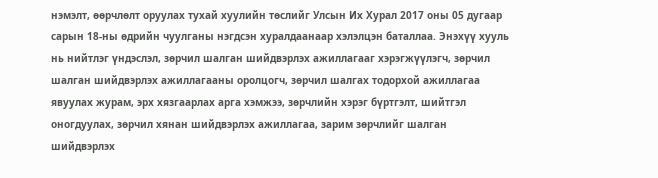нэмэлт, өөрчлөлт оруулах тухай хуулийн төслийг Улсын Их Хурал 2017 оны 05 дугаар сарын 18-ны өдрийн чуулганы нэгдсэн хуралдаанаар хэлэлцэн баталлаа. Энэхүү хууль нь нийтлэг үндэслэл, зөрчил шалган шийдвэрлэх ажиллагааг хэрэгжүүлэгч, зөрчил шалган шийдвэрлэх ажиллагааны оролцогч, зөрчил шалгах тодорхой ажиллагаа явуулах журам, эрх хязгаарлах арга хэмжээ, зөрчлийн хэрэг бүртгэлт, шийтгэл оногдуулах, зөрчил хянан шийдвэрлэх ажиллагаа, зарим зөрчлийг шалган шийдвэрлэх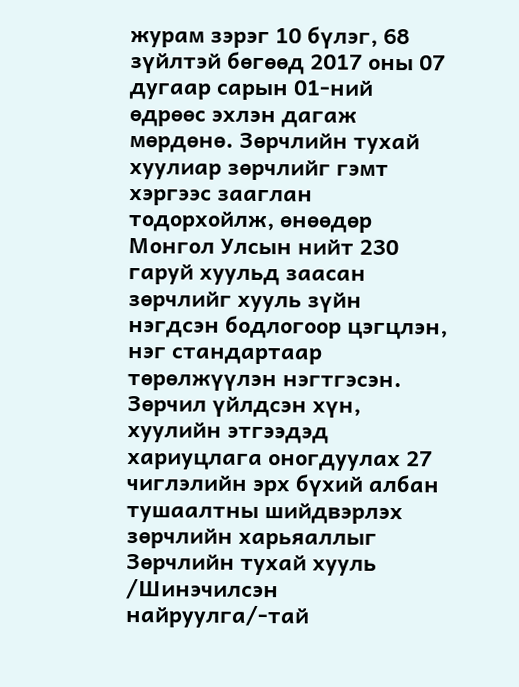журам зэрэг 10 бүлэг, 68 зүйлтэй бөгөөд 2017 оны 07 дугаар сарын 01-ний өдрөөс эхлэн дагаж мөрдөнө. Зөрчлийн тухай хуулиар зөрчлийг гэмт хэргээс зааглан тодорхойлж, өнөөдөр Монгол Улсын нийт 230 гаруй хуульд заасан зөрчлийг хууль зүйн нэгдсэн бодлогоор цэгцлэн, нэг стандартаар төрөлжүүлэн нэгтгэсэн. Зөрчил үйлдсэн хүн, хуулийн этгээдэд хариуцлага оногдуулах 27 чиглэлийн эрх бүхий албан тушаалтны шийдвэрлэх зөрчлийн харьяаллыг Зөрчлийн тухай хууль /Шинэчилсэн найруулга/-тай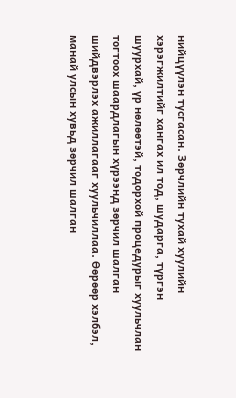нийцүүлэн тусгасан. Зөрчлийн тухай хуулийн хэрэгжилтийг хангах ил тод, шударга, түргэн шуурхай, үр нөлөөтэй, тодорхой процедурыг хуульчлан тогтоох шаардлагын хүрээнд зөрчил шалган шийдвэрлэх ажиллагааг хуульчиллаа. Өөрөөр хэлбэл, манай улсын хувьд зөрчил шалган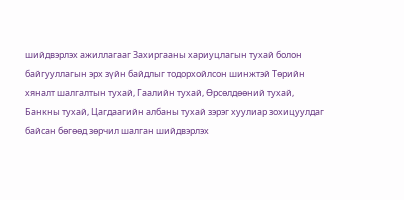шийдвэрлэх ажиллагааг Захиргааны хариуцлагын тухай болон байгууллагын эрх зүйн байдлыг тодорхойлсон шинжтэй Төрийн хяналт шалгалтын тухай, Гаалийн тухай, Өрсөлдөөний тухай, Банкны тухай, Цагдаагийн албаны тухай зэрэг хуулиар зохицуулдаг байсан бөгөөд зөрчил шалган шийдвэрлэх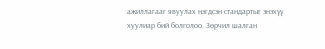ажиллагааг явуулах нэгдсэн стандартыг энэхүү хуулиар бий болголоо. Зөрчил шалган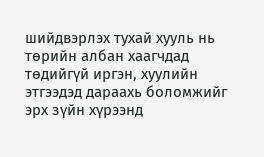шийдвэрлэх тухай хууль нь төрийн албан хаагчдад төдийгүй иргэн, хуулийн этгээдэд дараахь боломжийг эрх зүйн хүрээнд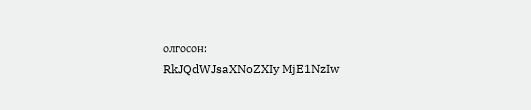олгосон:
RkJQdWJsaXNoZXIy MjE1NzIw